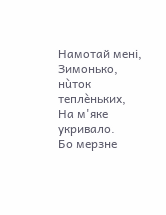Намотай мені, Зимонько,
нùток теплèньких,
На м'яке укривало.
Бо мерзне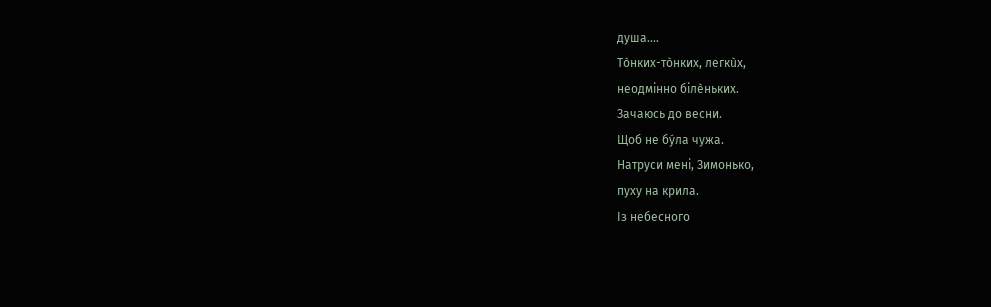душа....
Тòнких-тòнких, легкùх,
неодмінно білèньких.
Зачаюсь до весни.
Щоб не бýла чужа.
Натруси мені, Зимонько,
пуху на крила.
Із небесного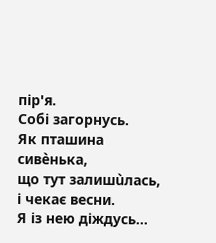пір'я.
Собі загорнусь.
Як пташина сивèнька,
що тут залишùлась,
і чекає весни.
Я із нею діждусь...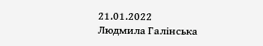21.01.2022
Людмила Галінська